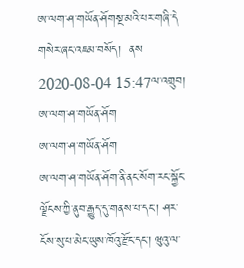ཨ་ལག་ཤ་གཡོན་ཤོགསྔ་མའི་པར་གཞི་དེ གསེར་ཞང་འཇམ་བསོད།  ནས 2020-08-04 15:47ལ་འགྲུབ།
ཨ་ལག་ཤ་གཡོན་ཤོག
ཨ་ལག་ཤ་གཡོན་ཤོག
ཨ་ལག་ཤ་གཡོན་ཤོག་ནི་ནང་སོག་རང་སྐྱོང་ལྗོངས་ཀྱི་ནུབ་རྒྱུད་དུ་གནས་པ་དང་། ཤར་ངོས་སུ་པ་མེང་ཡུས་ཁོའུ་རྫོང་དང་། ཝུའུ་ལ་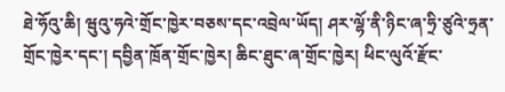ཐེ་ཧོའུ་ཆི། ཝུའུ་ཧའེ་གྲོང་ཁྱེར་བཅས་དང་འབྲེལ་ཡོད། ཤར་ལྷོ་ནི་ཉིང་ཞ་ཧྲི་ཙུའེ་ཧྲན་གྲོང་ཁྱེར་དང་། དབྱིན་ཁྲོན་གྲོང་ཁྱེར། ཆིང་ཐུང་ཞ་གྲོང་ཁྱེར། ཕིང་ལུའོ་རྫོང་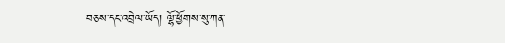བཅས་དང་འབྲེལ་ཡོད། ལྷོ་ཕྱོགས་སུ་ཀན་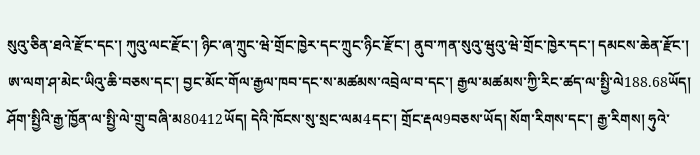སུའུ་ཅིན་ཐའེ་རྫོང་དང་། ཀུའུ་ལང་རྫོང་། ཉིང་ཞ་ཀྲུང་ཝེ་གྲོང་ཁྱེར་དང་ཀྲུང་ཉིང་རྫོང་། ནུབ་ཀན་སུའུ་ཝུའུ་ཝེ་གྲོང་ཁྱེར་དང་། དམངས་ཆེན་རྫོང་། ཨ་ལག་ཤ་མེང་ཡིའུ་ཆི་བཅས་དང་། བྱང་མོང་གོལ་རྒྱལ་ཁབ་དང་ས་མཚམས་འབྲེལ་བ་དང་། རྒྱལ་མཚམས་ཀྱི་རིང་ཚད་ལ་སྤྱི་ལེ188.68ཡོད། ཤོག་སྤྱིའི་རྒྱ་ཁྱོན་ལ་སྤྱི་ལེ་གྲུ་བཞི་མ80412ཡོད། དེའི་ཁོངས་སུ་སྲང་ལམ4དང་། གྲོང་རྡལ9བཅས་ཡོད། སོག་རིགས་དང་། རྒྱ་རིགས། ཧུའེ་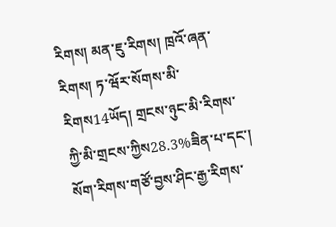རིགས། མན་ཇུ་རིགས། ཁྲའོ་ཞན་རིགས། ཏ་ཝོར་སོགས་མི་རིགས14ཡོད། གྲངས་ཉུང་མི་རིགས་ཀྱི་མི་གྲངས་ཀྱིས28.3%ཟིན་པ་དང་། སོག་རིགས་གཙོ་བྱས་ཤིང་རྒྱ་རིགས་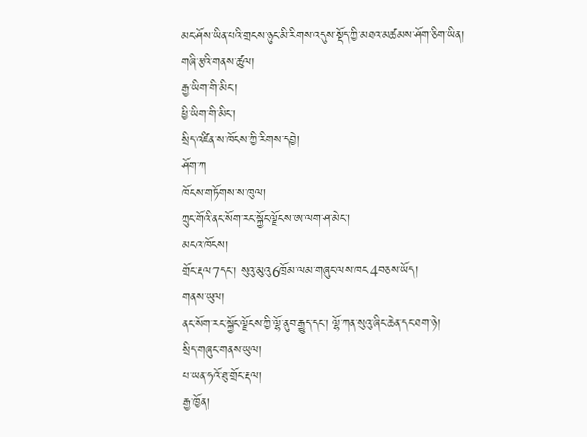མང་ཤོས་ཡིན་པའི་གྲངས་ཉུང་མི་རིགས་འདུས་སྡོད་ཀྱི་མཐའ་མཚམས་ཤོག་ཅིག་ཡིན།
གཞི་རྩའི་གནས་ཚུལ།
རྒྱ་ཡིག་གི་མིང་།
ཕྱི་ཡིག་གི་མིང་།
སྲིད་འཛིན་ས་ཁོངས་ཀྱི་རིགས་དབྱེ།
ཤོག་ཀ
ཁོངས་གཏོགས་ས་ཁུལ།
ཀྲུང་གོའི་ནང་སོག་རང་སྐྱོང་ལྗོངས་ཨ་ལག་ཤ་མེང་།
མངའ་ཁོངས།
གྲོང་རྡལ7དང་། སུའུ་མུའུ6ཁྲོམ་ལམ་གཞུང་ལས་ཁང4བཅས་ཡོད།
གནས་ཡུལ།
ནང་སོག་རང་སྐྱོང་ལྗོངས་ཀྱི་ལྷོ་ནུབ་རྒྱུད་དང་། ལྷོ་ཀན་སུའུ་ཞིང་ཆེན་དང་ཐག་ཉེ།
སྲིད་གཞུང་གནས་ཡུལ།
པ་ཡན་ཧའོ་ཐུ་གྲོང་རྡལ།
རྒྱ་ཁྱོན།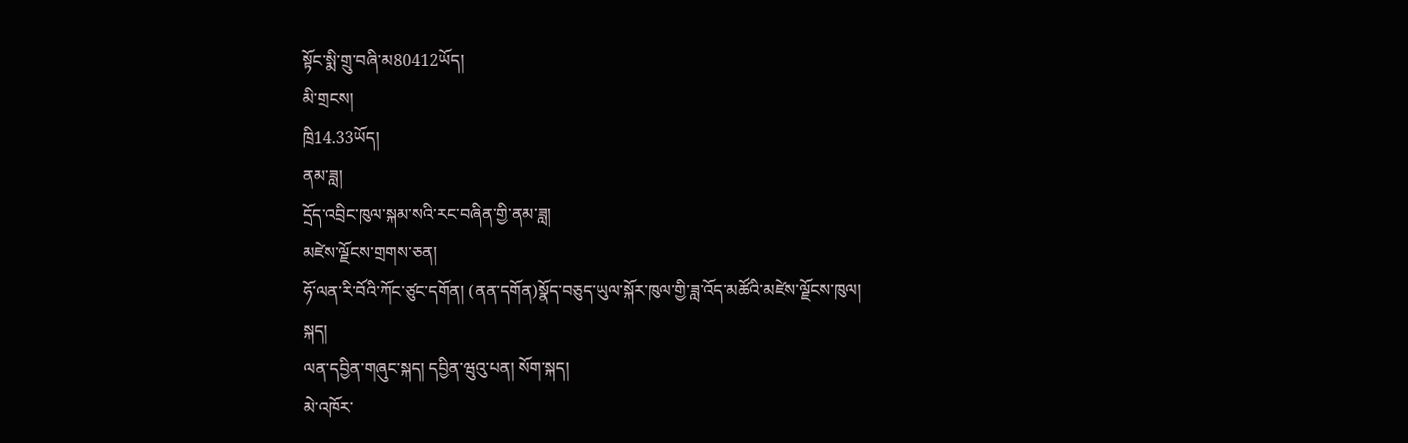སྟོང་སྨི་གྲུ་བཞི་མ80412ཡོད།
མི་གྲངས།
ཁྲི14.33ཡོད།
ནམ་ཟླ།
དྲོད་འབྲིང་ཁུལ་སྐམ་སའི་རང་བཞིན་གྱི་ནམ་ཟླ།
མཛེས་ལྗོངས་གྲགས་ཅན།
ཧོ་ལན་རི་བོའི་ཀོང་ཙུང་དགོན། (ནན་དགོན)སྣོད་བཅུད་ཡུལ་སྐོར་ཁུལ་གྱི་ཟླ་འོད་མཚོའི་མཛེས་ལྗོངས་ཁུལ།
སྐད།
ལན་དབྱིན་གཞུང་སྐད། དབྱིན་ཝུའུ་པན། སོག་སྐད།
མེ་འཁོར་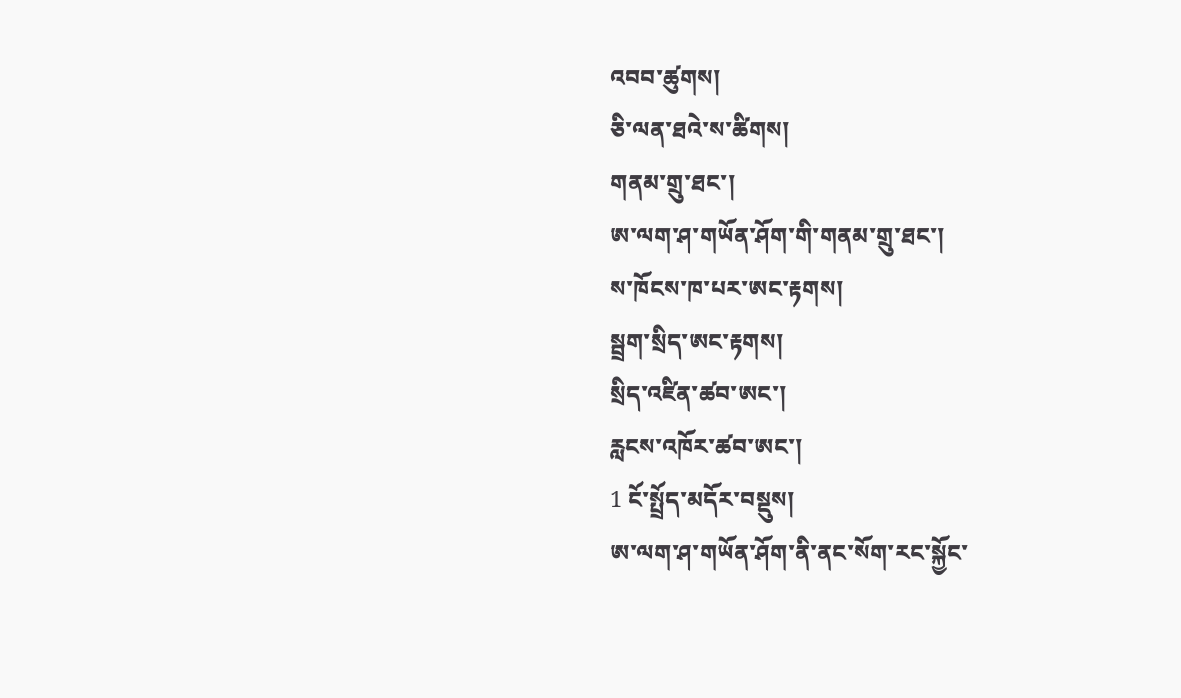འབབ་ཚུགས།
ཅི་ལན་ཐའེ་ས་ཚིགས།
གནམ་གྲུ་ཐང་།
ཨ་ལག་ཤ་གཡོན་ཤོག་གི་གནམ་གྲུ་ཐང་།
ས་ཁོངས་ཁ་པར་ཨང་རྟགས།
སྦྲག་སྲིད་ཨང་རྟགས།
སྲིད་འཛིན་ཚབ་ཨང་།
རླངས་འཁོར་ཚབ་ཨང་།
1 ངོ་སྤྲོད་མདོར་བསྡུས།
ཨ་ལག་ཤ་གཡོན་ཤོག་ནི་ནང་སོག་རང་སྐྱོང་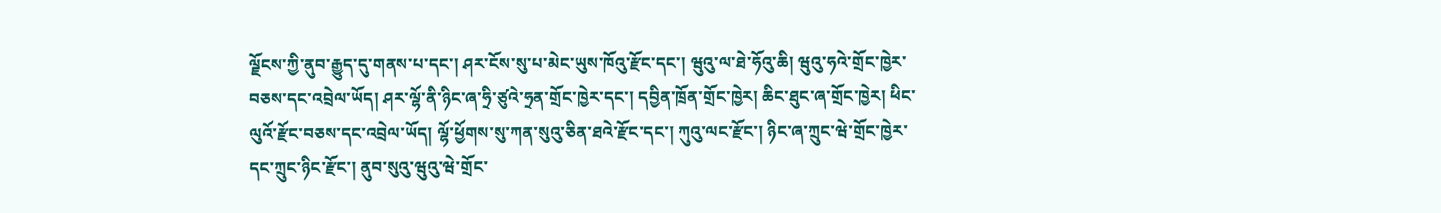ལྗོངས་ཀྱི་ནུབ་རྒྱུད་དུ་གནས་པ་དང་། ཤར་ངོས་སུ་པ་མེང་ཡུས་ཁོའུ་རྫོང་དང་། ཝུའུ་ལ་ཐེ་ཧོའུ་ཆི། ཝུའུ་ཧའེ་གྲོང་ཁྱེར་བཅས་དང་འབྲེལ་ཡོད། ཤར་ལྷོ་ནི་ཉིང་ཞ་ཧྲི་ཙུའེ་ཧྲན་གྲོང་ཁྱེར་དང་། དབྱིན་ཁྲོན་གྲོང་ཁྱེར། ཆིང་ཐུང་ཞ་གྲོང་ཁྱེར། ཕིང་ལུའོ་རྫོང་བཅས་དང་འབྲེལ་ཡོད། ལྷོ་ཕྱོགས་སུ་ཀན་སུའུ་ཅིན་ཐའེ་རྫོང་དང་། ཀུའུ་ལང་རྫོང་། ཉིང་ཞ་ཀྲུང་ཝེ་གྲོང་ཁྱེར་དང་ཀྲུང་ཉིང་རྫོང་། ནུབ་སུའུ་ཝུའུ་ཝེ་གྲོང་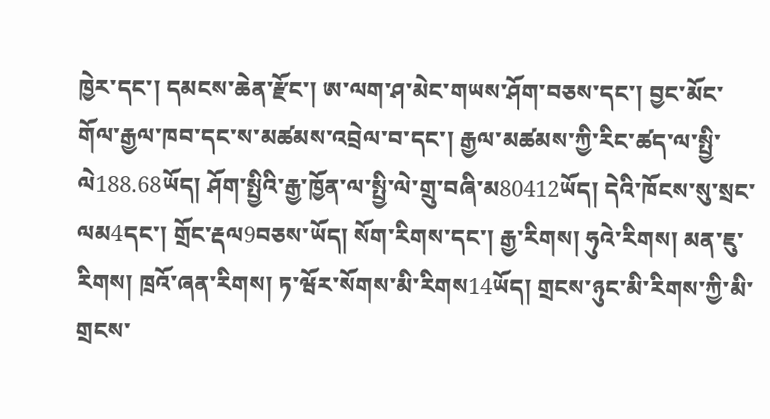ཁྱེར་དང་། དམངས་ཆེན་རྫོང་། ཨ་ལག་ཤ་མེང་གཡས་ཤོག་བཅས་དང་། བྱང་མོང་གོལ་རྒྱལ་ཁབ་དང་ས་མཚམས་འབྲེལ་བ་དང་། རྒྱལ་མཚམས་ཀྱི་རིང་ཚད་ལ་སྤྱི་ལེ188.68ཡོད། ཤོག་སྤྱིའི་རྒྱ་ཁྱོན་ལ་སྤྱི་ལེ་གྲུ་བཞི་མ80412ཡོད། དེའི་ཁོངས་སུ་སྲང་ལམ4དང་། གྲོང་རྡལ9བཅས་ཡོད། སོག་རིགས་དང་། རྒྱ་རིགས། ཧུའེ་རིགས། མན་ཇུ་རིགས། ཁྲའོ་ཞན་རིགས། ཏ་ཝོར་སོགས་མི་རིགས14ཡོད། གྲངས་ཉུང་མི་རིགས་ཀྱི་མི་གྲངས་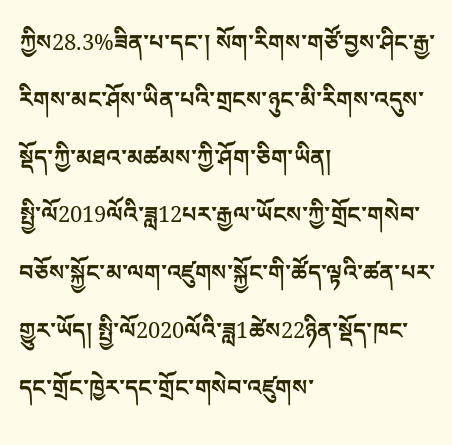ཀྱིས28.3%ཟིན་པ་དང་། སོག་རིགས་གཙོ་བྱས་ཤིང་རྒྱ་རིགས་མང་ཤོས་ཡིན་པའི་གྲངས་ཉུང་མི་རིགས་འདུས་སྡོད་ཀྱི་མཐའ་མཚམས་ཀྱི་ཤོག་ཅིག་ཡིན།
སྤྱི་ལོ2019ལོའི་ཟླ12པར་རྒྱལ་ཡོངས་ཀྱི་གྲོང་གསེབ་བཅོས་སྐྱོང་མ་ལག་འཛུགས་སྐྱོང་གི་ཚོད་ལྟའི་ཚན་པར་གྱུར་ཡོད། སྤྱི་ལོ2020ལོའི་ཟླ1ཚེས22ཉིན་སྡོད་ཁང་དང་གྲོང་ཁྱེར་དང་གྲོང་གསེབ་འཛུགས་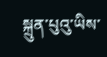སྐྲུན་པུའུ་ཡིས་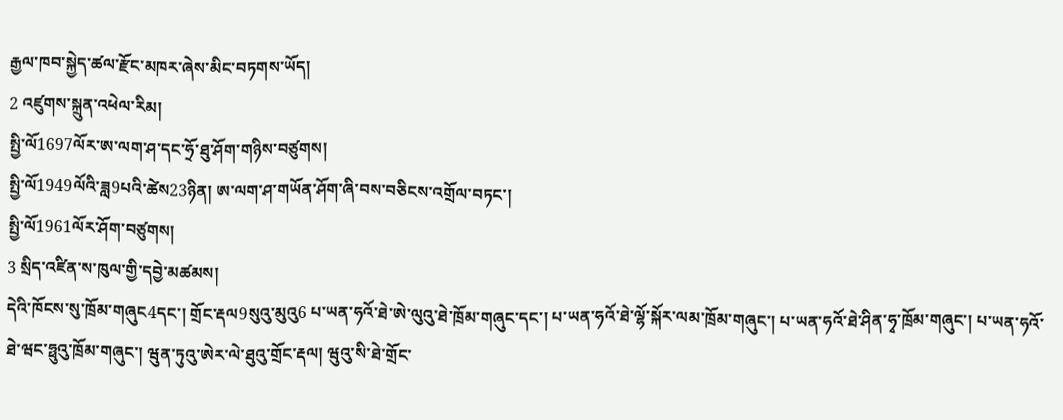རྒྱལ་ཁབ་སྐྱེད་ཚལ་རྫོང་མཁར་ཞེས་མིང་བཏགས་ཡོད།
2 འཛུགས་སྐྲུན་འཕེལ་རིམ།
སྤྱི་ལོ1697ལོར་ཨ་ལག་ཤ་དང་ཧྲོ་ཐུ་ཤོག་གཉིས་བཙུགས།
སྤྱི་ལོ1949ལོའི་ཟླ9པའི་ཚེས23ཉིན། ཨ་ལག་ཤ་གཡོན་ཤོག་ཞི་བས་བཅིངས་འགྲོལ་བཏང་།
སྤྱི་ལོ1961ལོར་ཤོག་བཙུགས།
3 སྲིད་འཛིན་ས་ཁུལ་གྱི་དབྱེ་མཚམས།
དེའི་ཁོངས་སུ་ཁྲོམ་གཞུང4དང་། གྲོང་རྡལ9སུའུ་མུའུ6 པ་ཡན་ཧའོ་ཐེ་ཨེ་ལུའུ་ཐེ་ཁྲོམ་གཞུང་དང་། པ་ཡན་ཧའོ་ཐེ་ལྷོ་སྐོར་ལམ་ཁྲོམ་གཞུང་། པ་ཡན་ཧའོ་ཐེ་ཤིན་ཧྭ་ཁྲོམ་གཞུང་། པ་ཡན་ཧའོ་ཐེ་ཝང་ཧྥུའུ་ཁྲོམ་གཞུང་། ཝུན་ཏུའུ་ཨེར་ལེ་ཐུའུ་གྲོང་རྡལ། ཝུའུ་སི་ཐེ་གྲོང་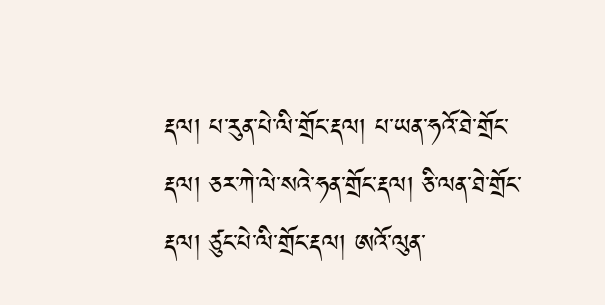རྡལ། པ་རུན་པེ་ལི་གྲོང་རྡལ། པ་ཡན་ཧའོ་ཐེ་གྲོང་རྡལ། ཅར་ཀེ་ལེ་སའེ་ཧན་གྲོང་རྡལ། ཅི་ལན་ཐེ་གྲོང་རྡལ། ཙུང་པེ་ལི་གྲོང་རྡལ། ཨའོ་ལུན་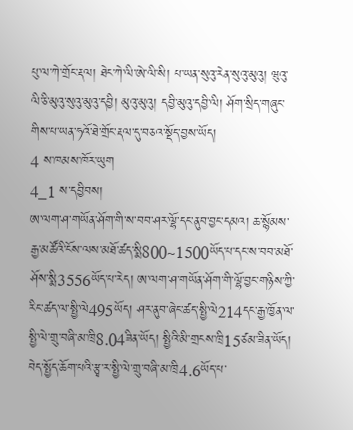པུ་ལ་ཀེ་གྲོང་རྡལ། ཐེང་ཀེ་ལི་ཨེ་ལི་སི། པ་ཡན་སུའུ་རེན་སུའུ་མུའུ། ཝུའུ་ལི་ཅི་མུའུ་སུའུ་མུའུ་དབྱི། མུའུ་མུའུ། དབྱི་མུའུ་དབྱི་ལི། ཤོག་སྲིད་གཞུང་གིས་པ་ཡན་ཧའོ་ཐེ་གྲོང་རྡལ་དུ་བཅའ་སྡོད་བྱས་ཡོད།
4 ས་ཁམས་ཁོར་ཡུག
4_1 ས་དབྱིབས།
ཨ་ལག་ཤ་གཡོན་ཤོག་གི་ས་བབ་ཤར་ལྷོ་དང་ནུབ་བྱང་དམའ། ཆ་སྙོམས་རྒྱ་མཚོའི་ངོས་ལས་མཐོ་ཚད་སྨི800~1500ཡོད་པ་དང་ས་བབ་མཐོ་ཤོས་སྨི3556ཡོད་པ་རེད། ཨ་ལག་ཤ་གཡོན་ཤོག་གི་ལྷོ་བྱང་གཉིས་ཀྱི་རིང་ཚད་ལ་སྤྱི་ལེ495ཡོད། ཤར་ནུབ་ཞེང་ཚད་སྤྱི་ལེ214དང་རྒྱ་ཁྱོན་ལ་སྤྱི་ལེ་གྲུ་བཞི་མ་ཁྲི8.04ཟིན་ཡོད། སྤྱིའི་མི་གྲངས་ཁྲི15ཙམ་ཟིན་ཡོད། བེད་སྤྱོད་ཆོག་པའི་རྩྭ་ར་སྤྱི་ལེ་གྲུ་བཞི་མ་ཁྲི4.6ཡོད་པ་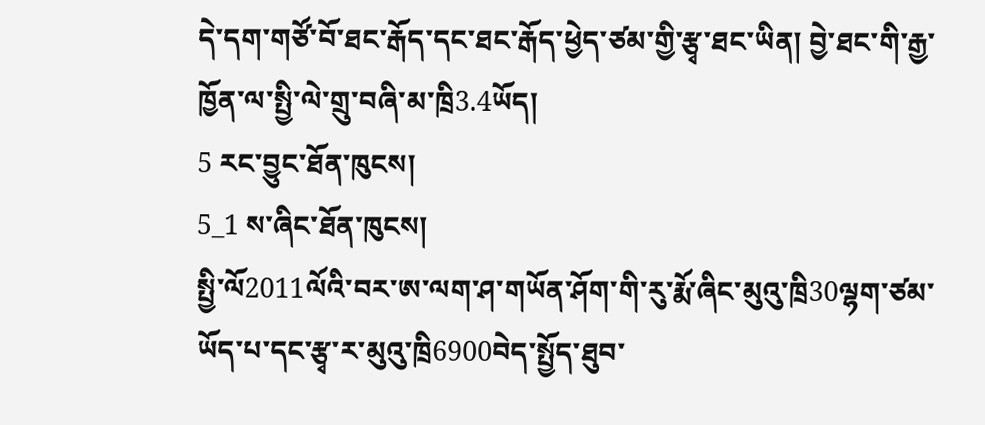དེ་དག་གཙོ་བོ་ཐང་རྒོད་དང་ཐང་རྒོད་ཕྱེད་ཙམ་གྱི་རྩྭ་ཐང་ཡིན། བྱེ་ཐང་གི་རྒྱ་ཁྱོན་ལ་སྤྱི་ལེ་གྲུ་བཞི་མ་ཁྲི3.4ཡོད།
5 རང་བྱུང་ཐོན་ཁུངས།
5_1 ས་ཞིང་ཐོན་ཁུངས།
སྤྱི་ལོ2011ལོའི་བར་ཨ་ལག་ཤ་གཡོན་ཤོག་གི་རུ་རྨོ་ཞིང་མུའུ་ཁྲི30ལྷག་ཙམ་ཡོད་པ་དང་རྩྭ་ར་མུའུ་ཁྲི6900བེད་སྤྱོད་ཐུབ་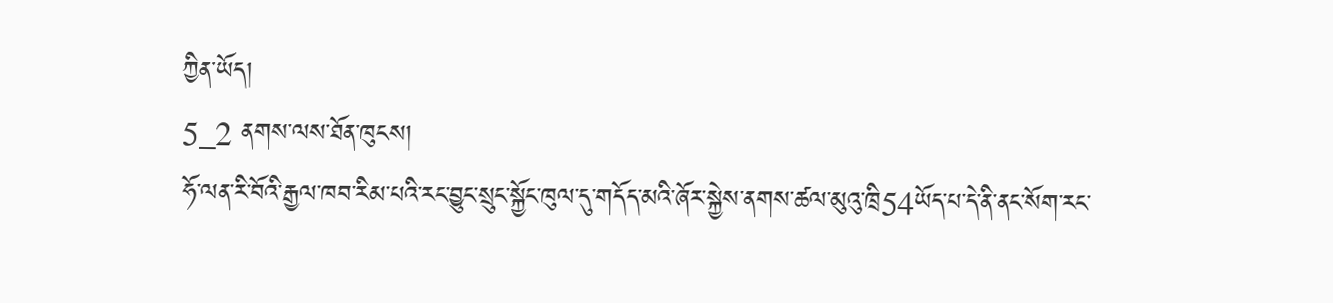ཀྱིན་ཡོད།
5_2 ནགས་ལས་ཐོན་ཁུངས།
ཧོ་ལན་རི་བོའི་རྒྱལ་ཁབ་རིམ་པའི་རང་བྱུང་སྲུང་སྐྱོང་ཁུལ་དུ་གདོད་མའི་ཞོར་སྐྱེས་ནགས་ཚལ་མུའུ་ཁྲི54ཡོད་པ་དེ་ནི་ནང་སོག་རང་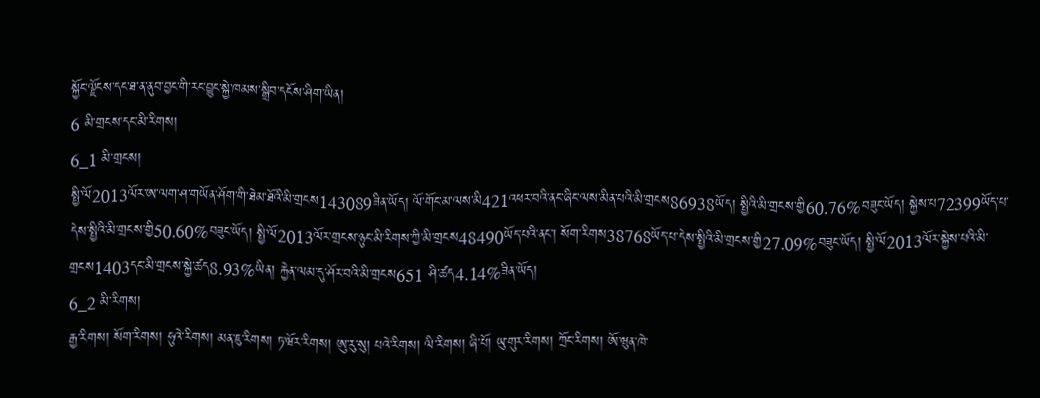སྐྱོང་ལྗོངས་དང་ཐ་ན་ནུབ་བྱང་གི་རང་བྱུང་སྐྱེ་ཁམས་སྒྲིབ་དངོས་ཤིག་ཡིན།
6 མི་གྲངས་དང་མི་རིགས།
6_1 མི་གྲངས།
སྤྱི་ལོ2013ལོར་ཨ་ལག་ཤ་གཡོན་ཤོག་གི་ཐེམ་ཐོའི་མི་གྲངས143089ཟིན་ཡོད། ལོ་གོང་མ་ལས་མི421འཕར་བའི་ནང་ཞིང་ལས་མིན་པའི་མི་གྲངས86938ཡོད། སྤྱིའི་མི་གྲངས་གྱི60.76%བཟུང་ཡོད། སྐྱེས་པ72399ཡོད་པ་དེས་སྤྱིའི་མི་གྲངས་གྱི50.60%བཟུང་ཡོད། སྤྱི་ལོ2013ལོར་གྲངས་ཉུང་མི་རིགས་ཀྱི་མི་གྲངས48490ཡོད་པའི་ནང་། སོག་རིགས38768ཡོད་པ་དེས་སྤྱིའི་མི་གྲངས་གྱི27.09%བཟུང་ཡོད། སྤྱི་ལོ2013ལོར་སྐྱེས་པའི་མི་གྲངས1403དང་མི་གྲངས་སྐྱེ་ཚད8.93%ཡིན། རྐྱེན་ལམ་དུ་ཤོར་བའི་མི་གྲངས651 ཤི་ཚད4.14%ཟིན་ཡོད།
6_2 མི་རིགས།
རྒྱ་རིགས། སོག་རིགས། ཧུའེ་རིགས། མན་ཇུ་རིགས། ཏ་ཝོར་རིགས། ཨུ་རུ་སུ། པའེ་རིགས། ལི་རིགས། ཞི་པོ། ཡུ་གུར་རིགས། ཀྲོང་རིགས། ཨོ་ཝུན་ཁེ་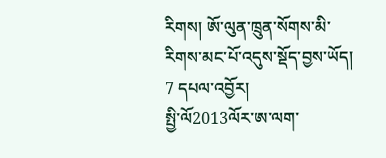རིགས། ཨོ་ལུན་ཁྲུན་སོགས་མི་རིགས་མང་པོ་འདུས་སྡོད་བྱས་ཡོད།
7 དཔལ་འབྱོར།
སྤྱི་ལོ2013ལོར་ཨ་ལག་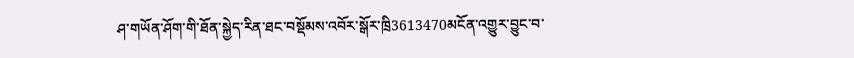ཤ་གཡོན་ཤོག་གི་ཐོན་སྐྱེད་རིན་ཐང་བསྡོམས་འབོར་སྒོར་ཁྲི3613470མངོན་འགྱུར་བྱུང་བ་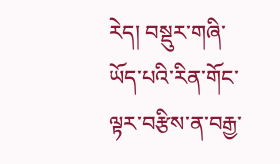རེད། བསྡུར་གཞི་ཡོད་པའི་རིན་གོང་ལྟར་བརྩིས་ན་བརྒྱ་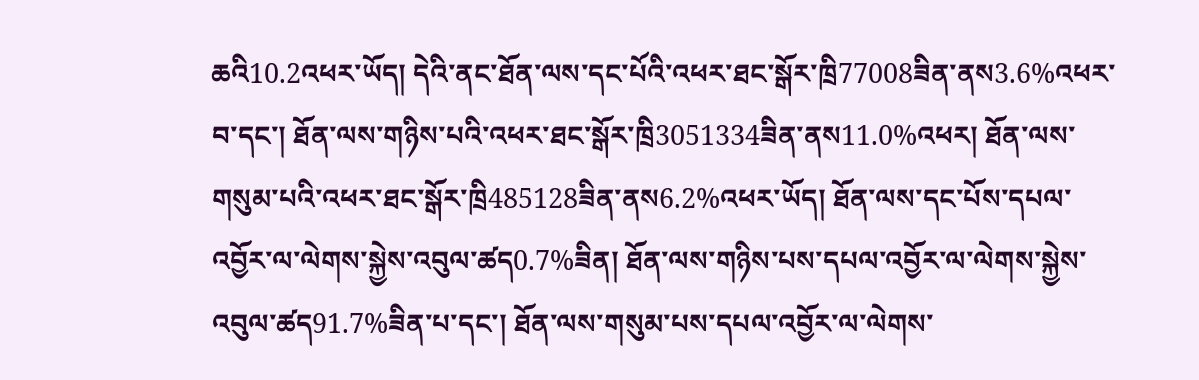ཆའི10.2འཕར་ཡོད། དེའི་ནང་ཐོན་ལས་དང་པོའི་འཕར་ཐང་སྒོར་ཁྲི77008ཟིན་ནས3.6%འཕར་བ་དང་། ཐོན་ལས་གཉིས་པའི་འཕར་ཐང་སྒོར་ཁྲི3051334ཟིན་ནས11.0%འཕར། ཐོན་ལས་གསུམ་པའི་འཕར་ཐང་སྒོར་ཁྲི485128ཟིན་ནས6.2%འཕར་ཡོད། ཐོན་ལས་དང་པོས་དཔལ་འབྱོར་ལ་ལེགས་སྐྱེས་འབུལ་ཚད0.7%ཟིན། ཐོན་ལས་གཉིས་པས་དཔལ་འབྱོར་ལ་ལེགས་སྐྱེས་འབུལ་ཚད91.7%ཟིན་པ་དང་། ཐོན་ལས་གསུམ་པས་དཔལ་འབྱོར་ལ་ལེགས་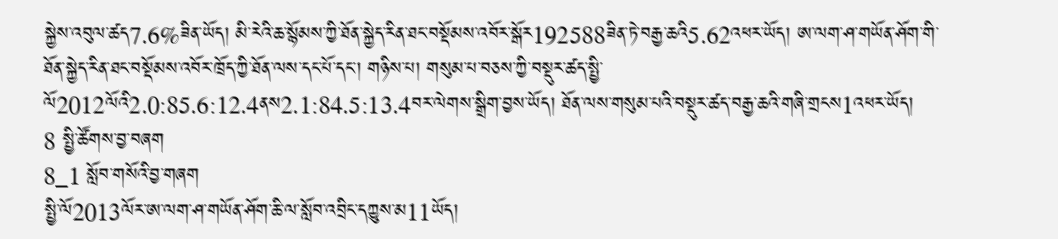སྐྱེས་འབུལ་ཚད7.6%ཟིན་ཡོད། མི་རེའི་ཆ་སྙོམས་ཀྱི་ཐོན་སྐྱེད་རིན་ཐང་བསྡོམས་འབོར་སྒོར192588ཟིན་ཏེ་བརྒྱ་ཆའི5.62འཕར་ཡོད། ཨ་ལག་ཤ་གཡོན་ཤོག་གི་ཐོན་སྐྱེད་རིན་ཐང་བསྡོམས་འབོར་ཁྲོད་ཀྱི་ཐོན་ལས་དང་པོ་དང་། གཉིས་པ། གསུམ་པ་བཅས་ཀྱི་བསྡུར་ཚད་སྤྱི་ལོ2012ལོའི2.0:85.6:12.4ནས2.1:84.5:13.4བར་ལེགས་སྒྲིག་བྱས་ཡོད། ཐོན་ལས་གསུམ་པའི་བསྡུར་ཚད་བརྒྱ་ཆའི་གཞི་གྲངས1འཕར་ཡོད།
8 སྤྱི་ཚོགས་བྱ་བཞག
8_1 སློབ་གསོའི་བྱ་གཞག
སྤྱི་ལོ2013ལོར་ཨ་ལག་ཤ་གཡོན་ཤོག་ཆི་ལ་སློབ་འབྲིང་དཀྱུས་མ11ཡོད།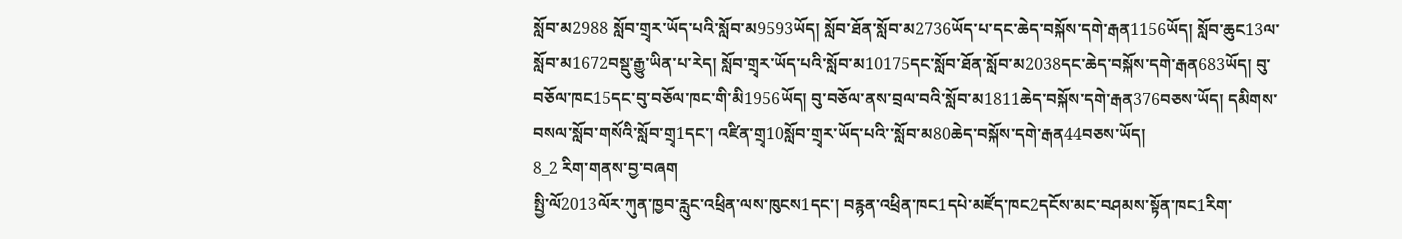སློབ་མ2988 སློབ་གྲྭར་ཡོད་པའི་སློབ་མ9593ཡོད། སློབ་ཐོན་སློབ་མ2736ཡོད་པ་དང་ཆེད་བསྐོས་དགེ་རྒན1156ཡོད། སློབ་ཆུང13ལ་སློབ་མ1672བསྡུ་རྒྱུ་ཡིན་པ་རེད། སློབ་གྲྭར་ཡོད་པའི་སློབ་མ10175དང་སློབ་ཐོན་སློབ་མ2038དང་ཆེད་བསྐོས་དགེ་རྒན683ཡོད། བུ་བཅོལ་ཁང15དང་བུ་བཅོལ་ཁང་གི་མི1956ཡོད། བུ་བཅོལ་ནས་བྲལ་བའི་སློབ་མ1811ཆེད་བསྐོས་དགེ་རྒན376བཅས་ཡོད། དམིགས་བསལ་སློབ་གསོའི་སློབ་གྲྭ1དང་། འཛིན་གྲྭ10སློབ་གྲྭར་ཡོད་པའི་་སློབ་མ80ཆེད་བསྐོས་དགེ་རྒན44བཅས་ཡོད།
8_2 རིག་གནས་བྱ་བཞག
སྤྱི་ལོ2013ལོར་ཀུན་ཁྱབ་རླུང་འཕྲིན་ལས་ཁུངས1དང་། བརྙན་འཕྲིན་ཁང1དཔེ་མཛོད་ཁང2དངོས་མང་བཤམས་སྟོན་ཁང1རིག་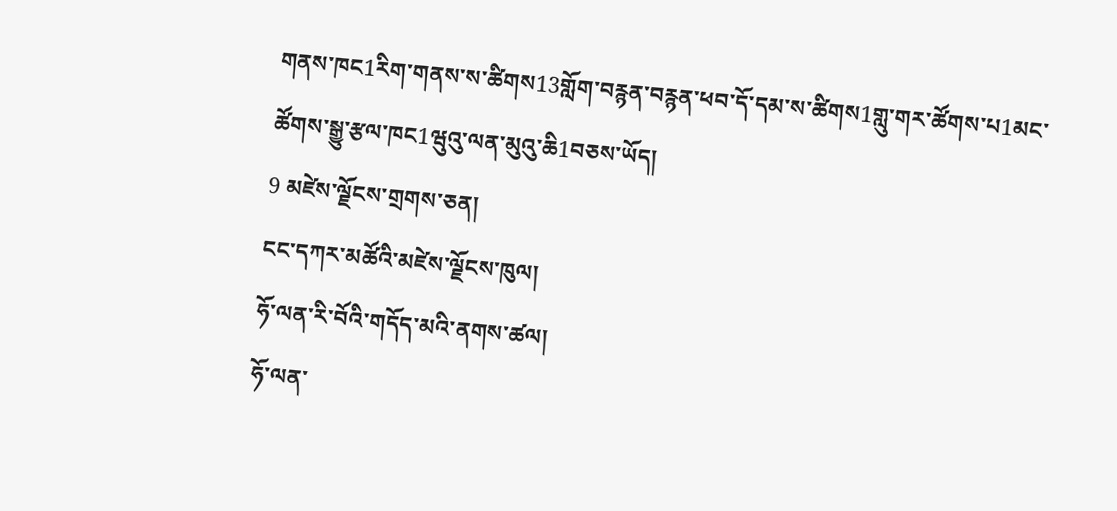གནས་ཁང1རིག་གནས་ས་ཚིགས13གློག་བརྙན་བརྙན་ཕབ་དོ་དམ་ས་ཚིགས1གླུ་གར་ཚོགས་པ1མང་ཚོགས་སྒྱུ་རྩལ་ཁང1ཝུའུ་ལན་མུའུ་ཆི1བཅས་ཡོད།
9 མཛེས་ལྗོངས་གྲགས་ཅན།
ངང་དཀར་མཚོའི་མཛེས་ལྗོངས་ཁུལ།
ཧོ་ལན་རི་བོའི་གདོད་མའི་ནགས་ཚལ།
ཧོ་ལན་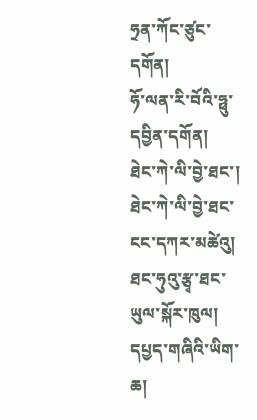ཧྲན་ཀོང་ཙུང་དགོན།
ཧོ་ལན་རི་བོའི་ཧྥུ་དབྱིན་དགོན།
ཐེང་ཀེ་ལི་བྱེ་ཐང་།
ཐེང་ཀེ་ལི་བྱེ་ཐང་ངང་དཀར་མཚེའུ།
ཐང་ཧུའུ་རྩྭ་ཐང་ཡུལ་སྐོར་ཁུལ།
དཔྱད་གཞིའི་ཡིག་ཆ།